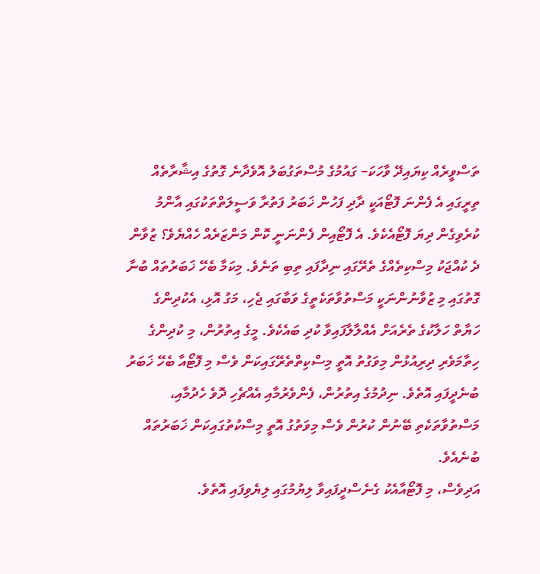ތަސްވީރެއް ކިޔައިދޭ ވާހަކަ– ގައުމުގެ މުސްތަގުބަލު އޮވެދާނެ ގޮތުގެ އިޝާރާތެއް
ތިރީގައި އެ ފެންނަ ފޮޓޯއަކީ ދާދި ފަހުން ޚަބަރު ފަތުރާ ވަސީލަތްތަކުގައި އާންމު ކުރެވިގެން ދިޔަ ފޮޓޯއެކެވެ. އެ ފޮޓޯއިން ފެންނަނީ ކޮން މަންޒަރެއް ހެއްޔެވެ؟ ޒުވާން ދެ ކުއްޖަކު މިސްކިތެއްގެ ތެރޭގައި ނިދާފައި ތިބި ތަނެވެ. މިކަމާ ބެހޭ ޚަބަރުތައް ބުނާ ގޮތުގައި މި ޒުވާނުންނަކީ މަސްތުވާތަކެތީގެ ވަބާގައި ޖެހި، މަގު އޮޅި، އެކުދިންގެ ހަޔާތް ހަލާކުގެ ތެރެއަށް އެއްލާލާފައިވާ ކުދި ބައެކެވެ. މީގެ އިތުރުން، މި ކުދިންގެ ހިތާމަވެރި ދިރިއުޅުން މިވަގުތު އޮތީ މިސްކިތްތެރޭގައިކަން ވެސް މި ފޮޓޯއާ ބެހޭ ޚަބަރު ބުނެދީފައި އޮތެވެ. ނިދުމުގެ އިތުރުން، ފެންވެރުމާއި އެއްޗެހި ދޮވެ ހެދުމާއި، މަސްތުވާތަކެތި ބޭނުން ކުރުން ވެސް މިވަތުގު އޮތީ މިސްކުތުގައިކަން ޚަބަރުތައް ބުނެއެވެ.
އަދިވެސް، މި ފޮޓޯއާއެކު ގެނެސްދީފައިވާ ލިޔުމުގައި ލިޔެވިފައި އޮތެވެ.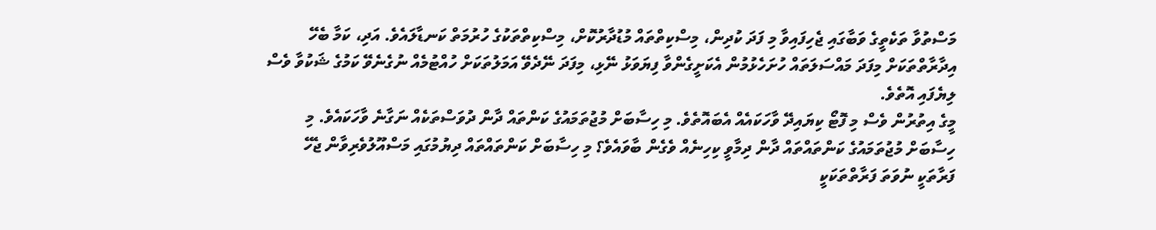މަސްތުވާ ތަކެތީގެ ވަބާގައި ޖެހިފައިވާ މި ފަދަ ކުދިން، މިސްކިތްތައް މުޑުދާރުކޮށް، މިސްކިތްތަކުގެ ހުރުމަތް ކަނޑާލައެވެ. އަދި، ކަމާ ބެހޭ އިދާރާތްތަކަށް މިފަދަ މައްސަލަތައް ހުށަހެޅުމުން އެކަށީގެންވާ ފިޔަވަޅު ނޭޅި، މިފަދަ ނޭދެވޭ އަމަލުތަކަށް ހުއްޓުމެއް ނުގެނެވޭ ކަމުގެ ޝަކުވާ ވެސް ލިޔެފައި އޮތެވެ.
މީގެ އިތުރުން ވެސް މި ފޮޓޯ ކިޔައިދޭ ވާހަކައެއް އެބައޮތެވެ. މި ހިސާބަށް މުޖުތަމައުގެ ކަންތައް ދާން ދުވަސްތަކެއް ނަގާނެ ވާހަކައެވެ. މި ހިސާބަށް މުޖުތަމައުގެ ކަންތައްތައް ދާން ދިމާވީ ކިހިނެއް ވެގެން ބާވައެވެ؟ މި ހިސާބަށް ކަންތައްތައް ދިޔުމުގައި މަސްއޫލުވެރިވާން ޖެހޭ ފަރާތަކީ ނުވަތަ ފަރާތްތަކަކީ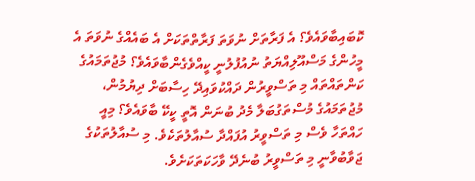ކޮބައިބާވައެވެ؟ އެ ފަރާތަށް ނުވަތަ ފަރާތްތަކަށް އެ ބައެއްގެ ނުވަތަ އެ މީހުންގެ މަސްއޫލިއްޔަތު ނުއުފުލުނީ ކީއްވެގެންބާވައެވެ؟ މުޖުތަމައުގެ ކަންތައްތައް މި ތަސްވީރުން ދައްކުވައިދޭ ހިސާބަށް ދިޔުމުން، މުޖުތަމައުގެ މުސްތަގުބަލާ މެދު ބުނަން އޮތީ ކީކޭ ބާވައެވެ؟ މިއީ ހައްތަހާ ވެސް މި ތަސްވީރު އުފައްދާ ސުއާލުތަކެވެ. މި ސުއާލުތަކުގެ ޖަވާބުވާނީ މި ތަސްވީރު ބުނެދޭ ވާހަކަތަކަށެވެ.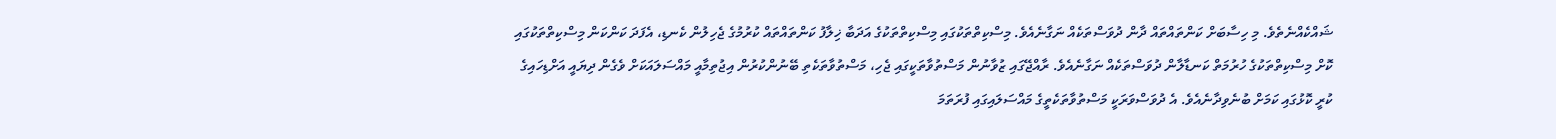ޝައްކެއްނެތެވެ. މި ހިސާބަށް ކަންތައްތައް ދާން ދުވަސްތަކެއް ނަގާނެއެވެ. މިސްކިތްތަކުގައި މިސްކިތްތަކުގެ އަދަބާ ޚިލާފު ކަންތައްތައް ކުރުމުގެ ޖެހިލުން ކެނޑި، އެފަދަ ކަންކަން މިސްކިތްތަކުގައި ކޮށް މިސްކިތްތަކުގެ ހުރުމަތް ކަނޑާލާން ދުވަސްތަކެއް ނަގާނެއެވެ. ރާއްޖޭގައި ޒުވާނުން މަސްތުވާތަކީގައި ޖެހި، މަސްތުވާތަކެތި ބޭނުންކުރުން އިޖުތިމާއީ މައްސަލައަކަށް ވެގެން ދިޔައީ އަށްޑިހައިގެ ކުރީ ކޮޅުގައި ކަމަށް ބުނެވިދާނެއެވެ. އެ ދުވަސްވަރަކީ މަސްތުވާތަކެތީގެ މައްސަލައިގައި ފުރަތަމަ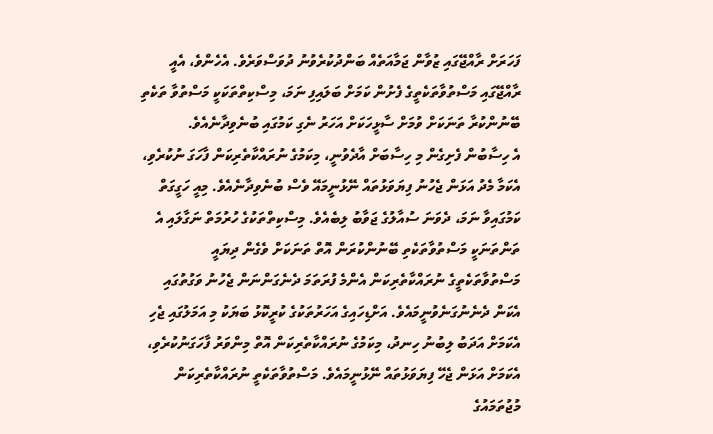ފަހަރަށް ރާއްޖޭގައި ޒުވާން ޖަމާއަތެއް ބަންދުކުރެވުނު ދުވަސްވަރެވެ. އެހެންވެ، އެއީ ރާއްޖޭގައި މަސްތުވާތަކެތީގެ ފެށުން ކަމަށް ބަލައިފި ނަމަ، މިސްކިތްތަކަކީ މަސްތުވާ ތަކެތި ބޭނުންކުރާ ތަނަކަށް ވުމަށް ސާޅީހަކަށް އަހަރު ނެގި ކަމުގައި ބުނެވިދާނެއެވެ.
އެ ހިސާބުން ފެށިގެން މި ހިސާބަށް އާދެވުނީ، މިކަމުގެ ނުރައްކާތެރިކަން ފާހަގަ ނުކުރެވި، އެކަމާ މެދު އަޅަން ޖެހުނު ފިޔަވަޅުތައް ނޭޅުނީމައޭ ވެސް ބުނެވިދާނެއެވެ. މިއީ ހަގީގަތް ކަމުގައިވާ ނަމަ، ދެވަނަ ސުއާލުގެ ޖަވާބު ލިބެއެވެ. މިސްކިތްތަކުގެ ހުރުމަތް ނަގާލައި އެ ތަންތަނަކީ މަސްތުވާތަކެތި ބޭނުންކުރަން އޮތް ތަނަކަށް ވެގެން ދިޔައީ މަސްތުވާތަކެތީގެ ނުރައްކާތެރިކަން އެންމެ ފުރަތަމަ ދެނެގަންނަން ޖެހުނު ވަގުތުގައި އެކަން ދެނެނުގަނެވުނީމައެވެ. އަށްޑިހައިގެ އަހަރުތަކުގެ ކުރީކޮޅު ބަޔަކު މި އަމަލުގައި ޖެހި އެކަމަށް އަދަބު ލިބުނު ހިނދު، މިކަމުގެ ނުރައްކާތެރިކަން އޮތް މިންވަރު ފާހަގަނުކުރެވި، އެކަމަށް އަޅަން ޖެހޭ ފިޔަވަޅުތައް ނޭޅުނީމައެވެ. މަސްތުވާތަކެތީ ނުރައްކާތެރިކަން މުޖުތަމައުގެ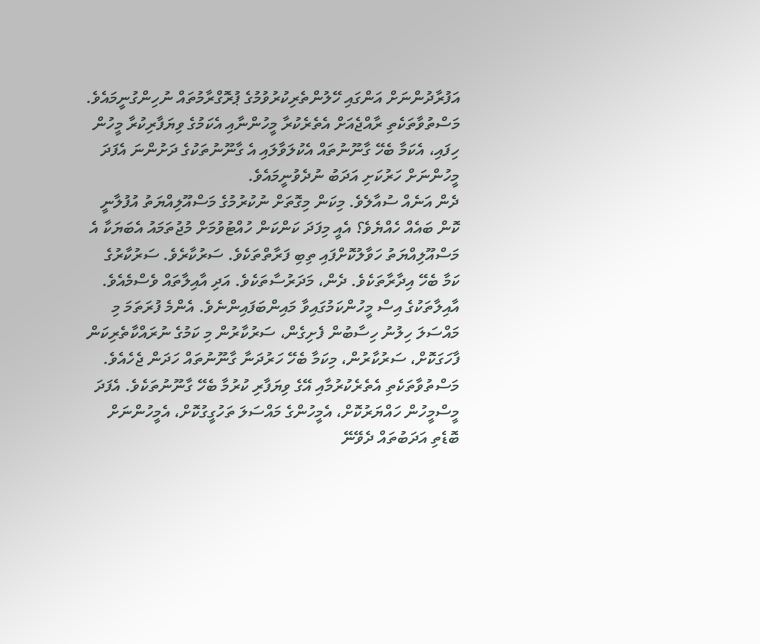އަފުރާދުންނަށް އަންގައި ހޭލުންތެރިކުރުވުމުގެ ޕުރޮގްރާމުތައް ނުހިންގުނީމައެވެ. މަސްތުވާތަކެތި ރާއްޖެއަށް އެތެރެކުރާ މީހުންނާއި އެކަމުގެ ވިޔަފާރިކުރާ މީހުން ހިފައި، އެކަމާ ބެހޭ ގާނޫނުތައް އެކުލަވާލައި އެ ގާނޫނުތަކުގެ ދަށުންނަ އެފަދަ މީހުންނަށް ހަރުކަށި އަދަބު ނުދެވުނީމައެވެ.
ދެން އަނެއް ސުއާލެވެ. މިކަން މިގޮތަށް ނުކުރުމުގެ މަސްއޫލިއްޔަތު އުފުލާނީ ކޮން ބައެއް ހެއްޔެވެ؟ އެއީ މިފަދަ ކަންކަން ހުއްޓުވުމަށް މުޖުތަމައު އެބަޔަކާ އެ މަސްއޫލިއްޔަތު ހަވާލުކޮށްފައި ތިބި ފަރާތްތަކެވެ. ސަރުކާރެވެ. ސަރުކާރުގެ ކަމާ ބެހޭ އިދާރާތަކެވެ. ދެން، މަދަރުސާތަކެވެ. އަދި އާއިލާތައް ވެސްމެއެވެ. އާއިލާތަކުގެ އިސް މީހުންކަމުގައިވާ މައިންބަފައިންނެވެ. އެންމެ ފުރަތަމަ މި މައްސަލަ ހިލުނު ހިސާބުން ފެށިގެން، ސަރުކާރުން މި ކަމުގެ ނުރައްކާތެރިކަން ފާހަގަކޮށް، ސަރުކާރުން، މިކަމާ ބެހޭ ހަރުދަނާ ގާނޫނުތައް ހަދަން ޖެހެއެވެ. މަސްތުވާތަކެތި އެތެރެކުރުމާއި އޭގެ ވިޔަފާރި ކުރުމާ ބެހޭ ގާނޫނުތަކެވެ. އެފަދަ މީސްމީހުން ހައްޔަރުކޮށް، އެމީހުންގެ މައްސަލަ ތަހުގީގުކޮށް، އެމީހުންނަށް ބޮޑެތި އަދަބުތައް ދެވޭނޭ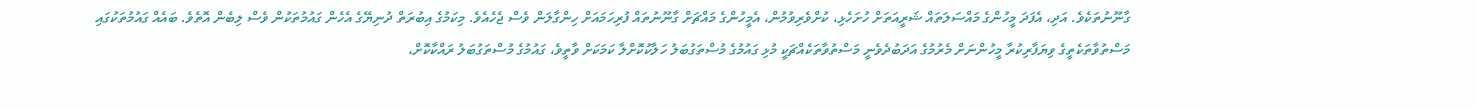ގާނޫނުތަކެވެ. އަދި، އެފަދަ މީހުންގެ މައްސަލަތައް ޝަރީއަތަށް ހުށަހެޅި، ކުށްވެރިވުމުން، އެމީހުންގެ މައްޗަށް ގާނޫނުތައް ފުރިހަމައަށް ހިންގާލަން ވެސް ޖެހެއެވެ. މިކަމުގެ އިބުރަތް ދުނިޔޭގެ އެހެން ގައުމުތަކުން ވެސް ލިބެން އޮތެވެ. ބައެއް ގައުމުތަކުގައި މަސްތުވާތަކެތީގެ ވިޔަފާރިކުރާ މީހުންނަށް މެރުމުގެ އަދަބުދެވެނީ މަސްތުވާތަކެއްޗަކީ މުޅި ގައުމުގެ މުސްތަގުބަލު ހަލާކުކޮށްލާ ކަމަކަށް ވާތީވެ، ގައުމުގެ މުސްތަގުބަލު ރައްކާކޮށް،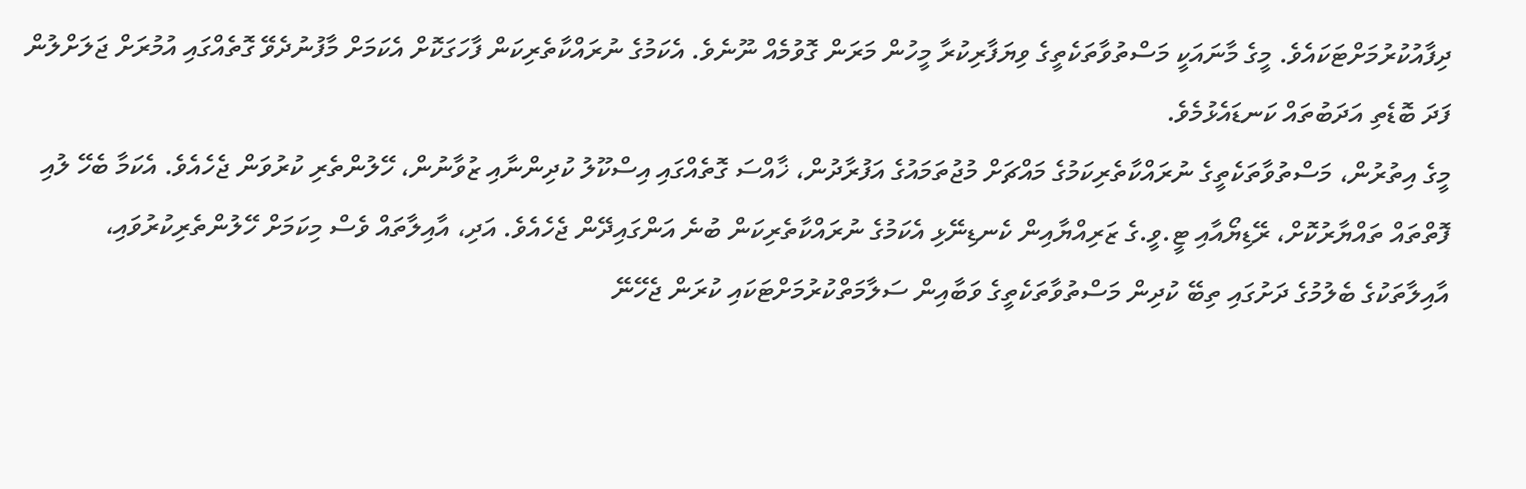ދިފާއުކުރުމަށްޓަކައެވެ. މީގެ މާނައަކީ މަސްތުވާތަކެތީގެ ވިޔަފާރިކުރާ މީހުން މަރަން ގޮވުމެއް ނޫނެވެ. އެކަމުގެ ނުރައްކާތެރިކަން ފާހަގަކޮށް އެކަމަށް މާފުނުދެވޭ ގޮތެއްގައި އުމުރަށް ޖަލަށްލުން ފަދަ ބޮޑެތި އަދަބުތައް ކަނޑައެޅުމެވެ.
މީގެ އިތުރުން، މަސްތުވާތަކެތީގެ ނުރައްކާތެރިކަމުގެ މައްޗަށް މުޖުތަމައުގެ އަފުރާދުން، ޚާއްސަ ގޮތެއްގައި އިސްކޫލު ކުދިންނާއި ޒުވާނުން، ހޭލުންތެރި ކުރުވަން ޖެހެއެވެ. އެކަމާ ބެހޭ ލުއި ފޮތްތައް ތައްޔާރުކޮށް، ރޭޑިޔޯއާއި ޓީ.ވީ.ގެ ޒަރިއްޔާއިން ކެނޑިނޭޅި އެކަމުގެ ނުރައްކާތެރިކަން ބުނެ އަންގައިދޭން ޖެހެއެވެ. އަދި، އާއިލާތައް ވެސް މިކަމަށް ހޭލުންތެރިކުރުވައި، އާއިލާތަކުގެ ބެލުމުގެ ދަށުގައި ތިބޭ ކުދިން މަސްތުވާތަކެތީގެ ވަބާއިން ސަލާމަތްކުރުމަށްޓަކައި ކުރަން ޖެހޭނޭ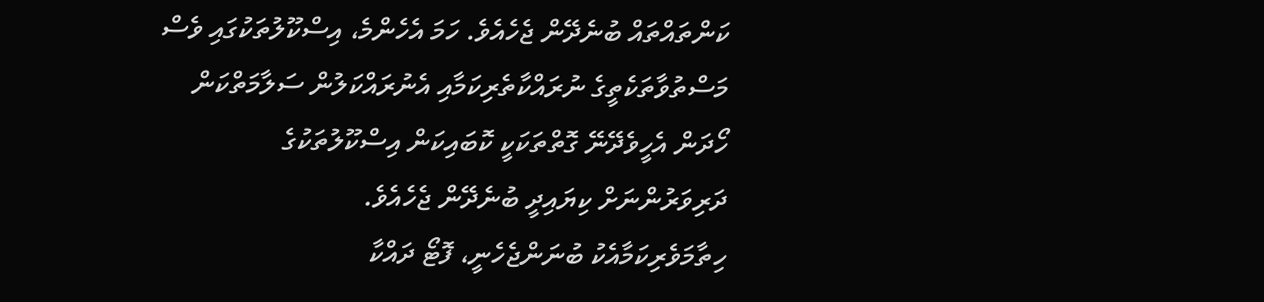ކަންތައްތައް ބުނެދޭން ޖެހެއެވެ. ހަމަ އެހެންމެ، އިސްކޫލުތަކުގައި ވެސް މަސްތުވާތަކެތީގެ ނުރައްކާތެރިކަމާއި އެނުރައްކަލުން ސަލާމަތްކަން ހޯދަން އެހީވެދޭނޭ ގޮތްތަކަކީ ކޮބައިކަން އިސްކޫލުތަކުގެ ދަރިވަރުންނަށް ކިޔައިދީ ބުނެދޭން ޖެހެއެވެ.
ހިތާމަވެރިކަމާއެކު ބުނަންޖެހެނީ، ފޮޓޯ ދައްކާ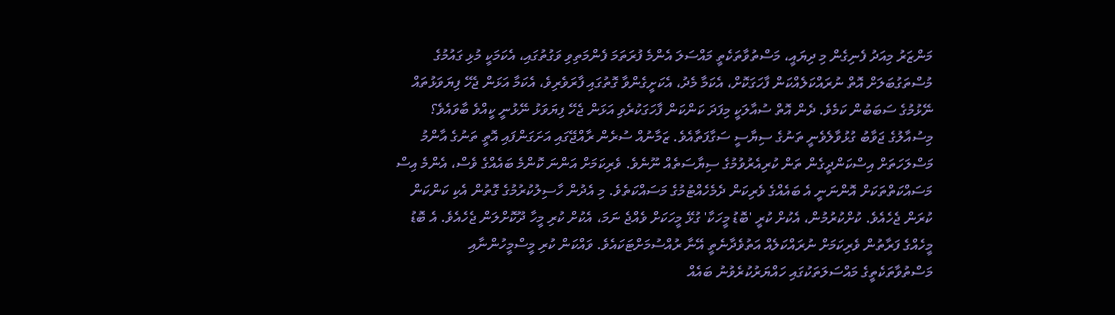މަންޒަރު މިއަދު ފެނިގެން މި ދިޔައީ، މަސްތުވާތަކެތީ މައްސަލަ އެންމެ ފުރަތަމަ ފެންމަތިވި ވަގުތުގައި، އެކަމަކީ މުޅި ގައުމުގެ މުސްތަގުބަލަށް އޮތް ނުރައްކަލެއްކަން ފާހަގަކޮށް، އެކަމާ މެދު، އެކަށީގެންވާ ގޮތުގައި ފާރަވެރިވެ، އެކަމާ އަޅަން ޖެހޭ ފިޔަވަޅުތައް ނޭޅުމުގެ ސަބަބުން ކަމެވެ. ދެން އޮތް ސުއާލަކީ މިފަދަ ކަންކަން ފާހަގަކުރެވި އަޅަން ޖެހޭ ފިޔަވަޅު ނޭޅުނީ ކީއްވެ ބާވައެވެ؟
މިސުއާލުގެ ޖަވާބު ގުޅުވާލެވެނީ ތަނުގެ ސިޔާސީ ސަގާފަތާއެވެ. ޒަމާނުއް ސުރެން ރާއްޖޭގައި އަށަގަންފައި އޮތީ ތަނުގެ އާންމު މަސްލަހަތަށް އިސްކަންދީގެން ތަން ކުރިއެރުވުމުގެ ސިޔާސަތެއް ނޫނެވެ. ވެރިކަމަށް އަންނަ ކޮންމެ ބައެއްގެ ވެސް، އެންމެ އިސް މަސައްކަތްތަކަށް އޮންނަނީ އެ ބައެއްގެ ވެރިކަން ދެމެހެއްޓުމުގެ މަސައްކަތެވެ. މި އެދުން ހާސިލުކުރުމުގެ ގޮތުން އެކި ކަންކަން ކުރަން ޖެހެއެވެ. ކުށްކުރުމުން، އެކުށް ކުރީ 'ބޮޑު މީހަކާ' ގުޅޭ މީހަކަށް ވެއްޖެ ނަމަ، އެކުށް ކުރި މީހާ ދޫކޮށްލަން ޖެހެއެވެ. އެ ބޮޑު މީހެއްގެ ފަރާތުން ވެރިކަމަށް ނުރައްކަލެއް އަތުވެދާނެތީ އޭނާ ރުއްސުމަށްޓަކައެވެ. ވައްކަން ކުރި މީސްމީހުންނާއި މަސްތުވާތަކެތީގެ މައްސަލަތަކުގައި ހައްޔަރުކުރެވުނު ބައެއް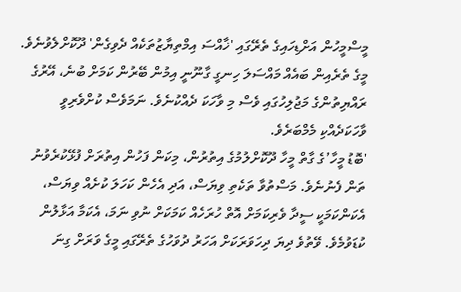މީސްމީހުން އަށްޑިހައިގެ ތެރޭގައި 'ޚާއްސަ އިމްތިޔާޒުތަކެއް ދެވިގެން' ދޫކޮށްލެވުނެވެ. މީގެ ތެރެއިން ބައެއް މައްސަލަ ހިނގީ ގާނޫނީ އިމުން ބޭރުން ކަމަށް ބުނެ، އޭރުގެ ރައްޔިތުންގެ މަޖުލިހުގައި ވެސް މި ވާހަކަ ދެއްކުނެވެ. ނަމަވެސް ކުށްވެރިވީ ވާހަކަދެއްކި މެމްބަރެވެ.
'ބޮޑު މީހާ’ގެ ގާތް މީހާ ދޫކޮށްލުމުގެ އިތުރުން، މިކަން ފަހުން އިތުރަށް ފުޅޭކުރެވުނު ތަން ފެނުނެވެ. މަސްތުވާ ތަކެތި ވިޔަސް، އަދި އެހެން ކަހަލަ ކުށެއް ވިޔަސް، އެކަންކަމަކީ ސީދާ ވެރިކަމަށް އޮތް ހުރަހެއް ކަމަކަށް ނުވި ނަމަ، އެކަމާ އަޅާލުން ކުޑަވުމެވެ. ވޭތުވެ ދިޔަ ދިހަވަރަކަށް އަހަރު ދުވަހުގެ ތެރޭގައި މީގެ ވަރަށް ގިނަ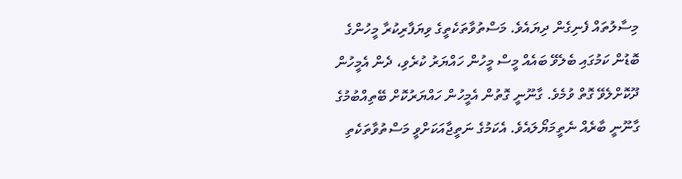މިސާލުތައް ފެނިގެން ދިޔައެވެ. މަސްތުވާތަކެތީގެ ވިޔަފާރިކުރާ މީހުންގެ ބޮޑުން ކަމުގައި ބެލެވޭ ބައެއް މީސް މީހުން ހައްޔަރު ކުރެވި، ދެން އެމީހުން ދޫކޮށްލެވޭ ގޮތް ވުމެވެ. ގާނޫނީ ގޮތުން އެމީހުން ހައްޔަރުކޮށް ބޭތިއްބުމުގެ ގާނޫނީ ބާރެއް ނެތީމަޔޯލައެވެ. އެކަމުގެ ނަތީޖާއަކަށްވީ މަސްތުވާތަކެތި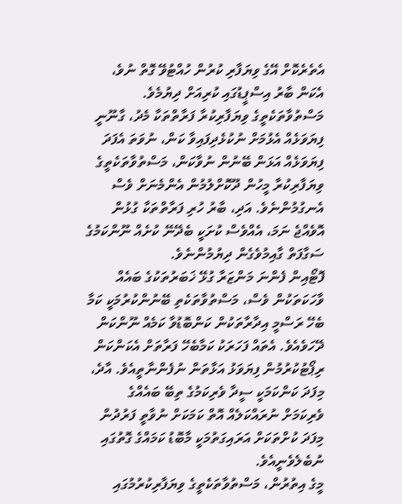އެތެރެކޮށް އޭގެ ވިޔަފާރި ކުރުން ހުއްޓުވޭ ގޮތް ނުވެ، އެކަން ބާރު އިސްޕީޑުގައި ކުރިއަށް ދިޔުމެވެ. މަސްތުވާތަކެތީގެ ވިޔަފާރިކުރާ ފަރާތްތަކާ މެދު، ގާނޫނީ ފިޔަވަޅެއް އެޅުމަށް ނުކުޅެދިފައިވާ ކަން، ނުވަތަ އެފަދަ ފިޔަވަޅެއް އަޅަން ބޭނުން ނުވާކަން، މަސްތުވާތަކެތީގެ ވިޔަފާރިކުރާ މީހުން ދޫކޮށްލުމުން އެންމެނަށް ވެސް އެނގުމުންނެވެ. އަދި، ބާރު ހުރި ފަރާތްތަކާ ގުޅުން އޮވެއްޖެ ނަމަ، އެއްވެސް ކުށަކީ ބެދޭނޭ ކުށެއް ނޫންކަމުގެ ސަގާފަތް ގާއިމުވެގެން ދިޔުމުންނެވެ.
ފޮޓޯއިން ފެންނަ މަންޒަރާ ގުޅޭ ޚަބަރުތަކުގެ ބައެއް ވާހަކަތަކުން ވެސް، މަސްތުވާތަކެތި ބޭނުންކުރުމަކީ ކަމާ ބެހޭ ރަސްމީ އިދާރާތަކުން ކަންބޮޑުވާ ކަމެއް ނޫންކަން ދޭހަވެއެވެ. އެތައް ފަހަރަކު ކަމާބެހޭ ފަރާތަށް އެކަންކަން ރިޕޯޓުކުރުމުން ފިޔަވަޅު އަޅާތަން ނުފެންނާތީއެވެ. އާދެ، މިފަދަ ކަންކަމަކީ ސީދާ ވެރިކަމުގެ ތިބޭ ބައެއްގެ ވެރިކަމަށް ނުރައްކަލެއް އޮތް ކަމަކަށް ނުވާތީ ފަރުދުން މިފަދަ ކުށްތަކަށް އަރައިގަތުމަކީ މާބޮޑު ކަމައްގެ ގޮތުގައި ނުބެލެވެނީއެވެ.
މީގެ އިތުރުން، މަސްތުވާތަކެތީގެ ވިޔަފާރިކުރުމުގައި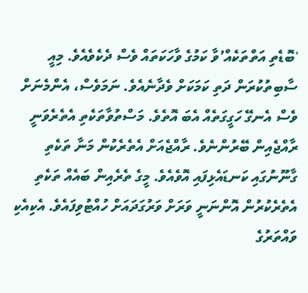'ބޮޑެތި އަތްތަކެއް’ވާ ކަމުގެ ވާހަކަތައް ވެސް ދެކެވެއެވެ. މިއީ ސާބިތުކުރަން ދަތި ކަމަކަށް ވެދާނެއެވެ. ނަމަވެސް، އެންމެނަށް ވެސް އެނގޭ ހަގީގަތެއް އެބަ އޮތެވެ. މަސްތުވާތަކެތި އެތެރެވަނީ ރާއްޖެއިން ބޭރުންނެވެ. ރާއްޖެއަށް އެތެރެކުން މަނާ ތަކެތި ގާނޫނުގައި ކަނޑައެޅިފައި އޮވެއެވެ. މީގެ ތެރެއިން ބައެއް ތަކެތި އެތެރެކުރުން އޮންނަނީ ވަރަށް ވަރުގަދައަށް ހުއްޓުވިފައެވެ. އެކިއެކި ވައްތަރުގެ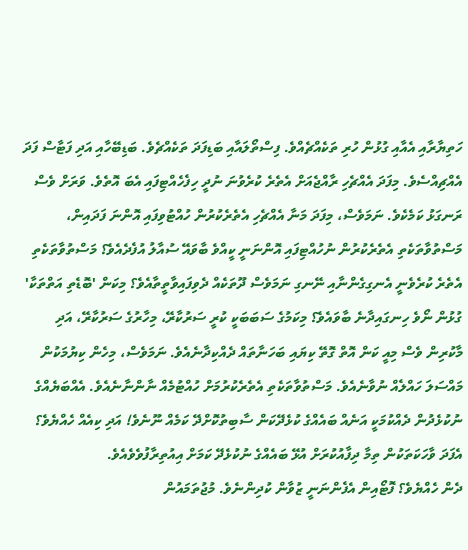ހަތިޔާރާއި އެއާއި ގުޅުން ހުރި ތަކެއްޗެއްވެ. ފިސްތޯލައާއި ބަޑިފަދަ ތަކެއްޗެވެ. ބަޑިބޭހާއި އަދި ފަޓާސް ފަދަ އެއްޗިއްސެވެ. މިފަދަ އެއްޗެހި ރާއްޖެއަށް އެތެރެ ކުރެވުނަ ނުދީ ހިފެހެއްޓިފައި އެބަ އޮތެވެ. ވަރަށް ވެސް ރަނގަޅު ކަމެކެވެ. ނަމަވެސް، މިފަދަ މަނާ އެއްޗެހި އެތެރެކުރުން ހުއްޓުވިފައި އޮންނަ ފަދައިން، މަސްތުވާތަކެތި އެތެރެކުރުން ނުހުއްޓިފައި އޮންނަނީ ކީއްވެ ބާވައޭ ސުއާލު އުފެދެއެވެ؟ މަސްތުވާތަކެތި އެތެރެ ކުރެވެނީ އެނގިގެންނާއި ނޭނގި ނަމަވެސް ދޫތަކެއް ދެވިފައިވާތީތާއެވެ؟ މިކަން 'ބޮޑެތި އަތްތަކާ' ގުޅުން ނޯވެ ހިނގައިދާނެ ބާވައެވެ؟ މިކަމުގެ ސަބަބަކީ ކުރީ ސަރުކާރޭ، މިހާރުގެ ސަރުކާރޭ، އަދި މާކުރިން ވެސް މިއީ ކަން އޮތް ގޮތޭ ކިޔައި ބަހަނާތައް ދެއްކިދާނެއެވެ. ނަމަވެސް، މިހެން ކިޔުމަކުން މައްސަލަ ހައްލެއް ނުވާނެއެވެ. މަސްތުވާތަކެތި އެތެރެކުރުމަށް ހުއްޓުމެއް ނާންނާނެއެވެ. އެއްބަޔެއްގެ ނުކުޅެދުން ދެއްކުމަކީ އަނެއް ބައެއްގެ ކުޅެދޭކަން ސާބިތުކޮށްދޭ ކަމެއް ނޫނެވެ! އަދި ކިއެއް ހެއްޔެވެ؟ އެފަދަ ވާހަކަތަކުން ތިމާ ދިފާއުކުރަށް އުޅޭ ބައެއްގެ ނުކުޅެދޭ ކަމަށް އިއުތިރާފުވެވެއެވެ.
ދެން ހެއްޔެވެ؟ ފޮޓޯއިން އެފެންނަނީ ޒުވާން ކުދިންނެވެ. މުޖުތަމައުން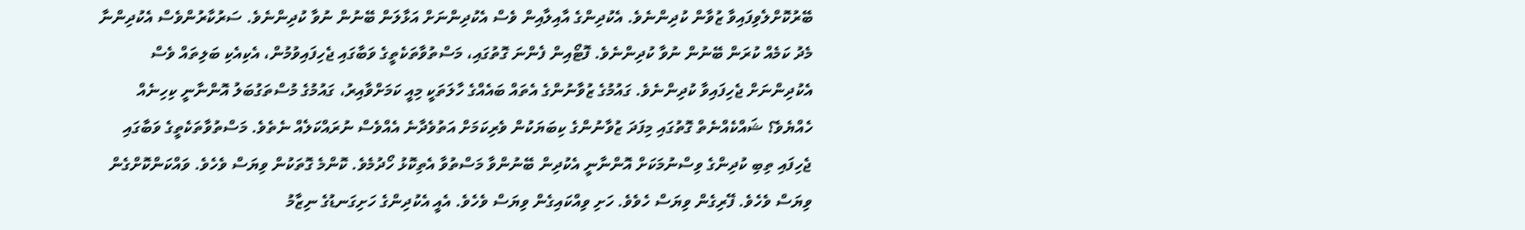ބޭރުކޮށްލެވިފައިވާ ޒުވާން ކުދިންނެވެ. އެކުދިންގެ އާއިލާއިން ވެސް އެކުދިންނަށް އަޅާލަން ބޭނުން ނުވާ ކުދިންނެވެ. ސަރުކާރުންވެސް އެކުދިންނާ މެދު ކަމެއް ކުރަން ބޭނުން ނުވާ ކުދިންނެވެ. ފޮޓޯއިން ފެންނަ ގޮތުގައި، މަސްތުވާތަކެތީގެ ވަބާގައި ޖެހިފައިވުމުން، އެކިއެކި ބަލިތައް ވެސް އެކުދިންނަށް ޖެހިފައިވާ ކުދިންނެވެ. ގައުމުގެ ޒުވާނުންގެ އެތައް ބައެއްގެ ހާލަތަކީ މިއީ ކަމަށްވާއިރު، ގައުމުގެ މުސްތަގުބަލު އޮންނާނީ ކިހިނެއް ހެއްޔެވެ؟ ޝައްކެއްނެތް ގޮތުގައި މިފަދަ ޒުވާނުންގެ ކިބަޔަކުން ވެރިކަމަށް އަތުވެދާނެ އެއްވެސް ނުރައްކަލެއް ނެތެވެ. މަސްތުވާތަކެތީގެ ވަބާގައި ޖެހިފައި ތިބި ކުދިންގެ ވިސްނުމަކަށް އޮންނާނީ އެކުދިން ބޭނުންވާ މަސްތުވާ އެތިކޮޅު ހޯދުމެވެ. ކޮންމެ ގޮތަކުން ވިޔަސް ވެހެވެ. ވައްކަންކޮށްގެން ވިޔަސް ވެހެވެ. ފޭރިގެން ވިޔަސް ހެވެވެ. ހަށި ވިއްކައިގެން ވިޔަސް ވެހެވެ. އެއީ އެކުދިންގެ ހަށިގަނޑުގެ ނިޒާމު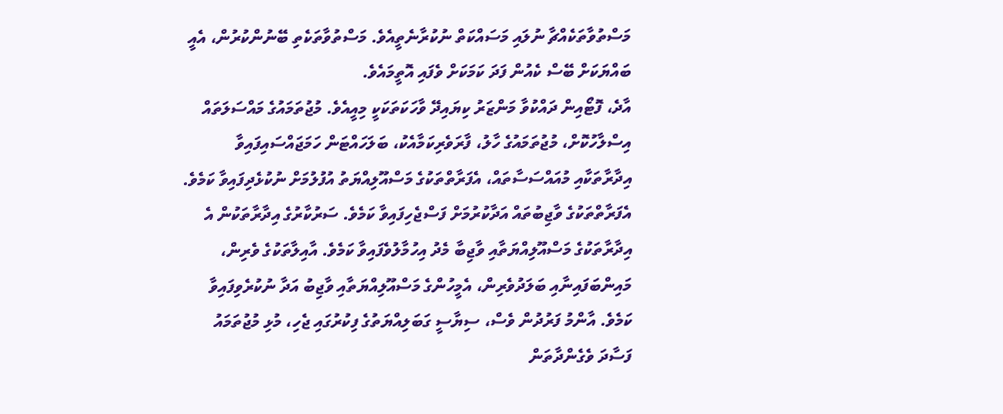މަސްތުވާތަކެއްޗާ ނުލައި މަސައްކަތް ނުކުރާނެތީއެވެ. މަސްތުވާތަކެތި ބޭނުންކުރުން، އެއީ ބައްޔަކަށް ބޭސް ކެއުން ފަދަ ކަމަކަށް ވެފައި އޮތީމައެވެ.
އާދެ، ފޮޓޯއިން ދައްކުވާ މަންޒަރު ކިޔައިދޭ ވާހަކަތަކަކީ މިއީއެވެ. މުޖުތަމައުގެ މައްސަލަތައް އިސްލާހުކޮށް، މުޖުތަމައުގެ ހާލު، ފާރަވެރިކަމާއެކު، ބަލަހައްޓަން ހަމަޖައްސައިފައިވާ އިދާރާތަކާއި މުއައްސަސާތައް، އެފަރާތްތަކުގެ މަސްއޫލިއްޔަތު އުފުލުމަށް ނުކުޅެދިފައިވާ ކަމެވެ. އެފަރާތްތަކުގެ ވާޖިބުތައް އަދާކުރުމަށް ފަސްޖެހިފައިވާ ކަމެވެ. ސަރުކާރުގެ އިދާރާތަކުން އެ އިދާރާތަކުގެ މަސްއޫލިއްޔަތާއި ވާޖިބާ މެދު އިހުމާލުވެފައިވާ ކަމެވެ. އާއިލާތަކުގެ ވެރިން، މައިންބަފައިނާއި ބަލަދުވެރިން، އެމީހުންގެ މަސްއޫލިއްޔަތާއި ވާޖިބު އަދާ ނުކުރެވިފައިވާ ކަމެވެ. އާންމު ފަރުދުން ވެސް، ސިޔާސީ ގަބަލިއްޔަތުގެ ފިކުރުގައި ޖެހި، މުޅި މުޖުތަމައު ފަސާދަ ވެގެންދާތަން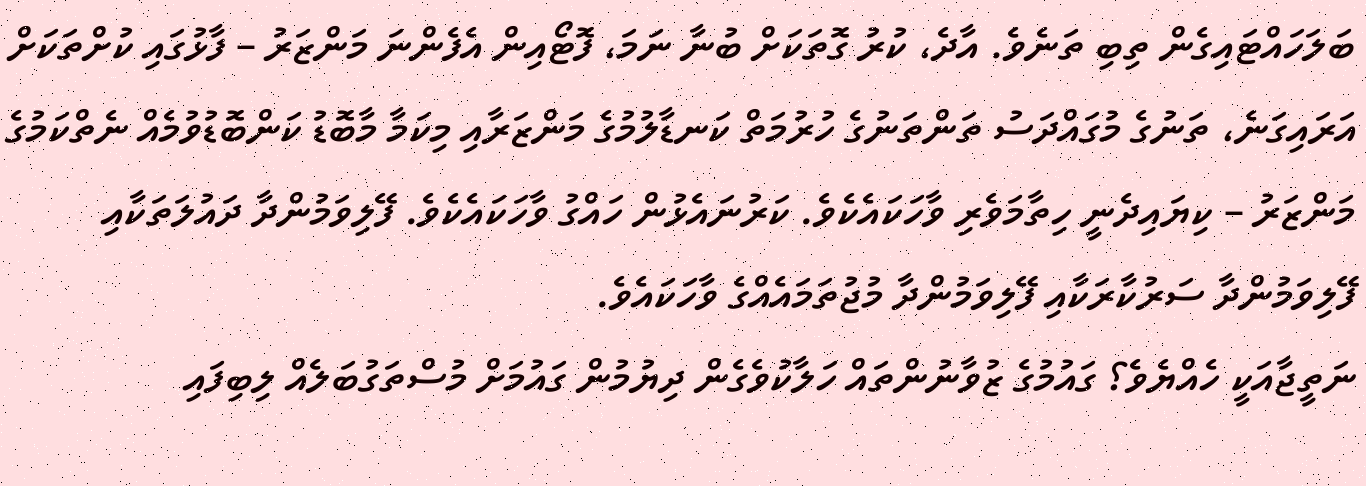ބަލަހައްޓައިގެން ތިބި ތަނެވެ. އާދެ، ކުރު ގޮތަކަށް ބުނާ ނަމަ، ފޮޓޯއިން އެފެންނަ މަންޒަރު – ފާޅުގައި ކުށްތަކަށް އަރައިގަނެ، ތަނުގެ މުގައްދަސު ތަންތަނުގެ ހުރުމަތް ކަނޑާލުމުގެ މަންޒަރާއި މިކަމާ މާބޮޑު ކަންބޮޑުވުމެއް ނެތްކަމުގެ މަންޒަރު – ކިޔައިދެނީ ހިތާމަވެރި ވާހަކައެކެވެ. ކަރުނައެޅުން ހައްގު ވާހަކައެކެވެ. ފޭލިވަމުންދާ ދައުލަތަކާއި ފޭލިވަމުންދާ ސަރުކާރަކާއި ފޭލިވަމުންދާ މުޖުތަމައެއްގެ ވާހަކައެވެ.
ނަތީޖާއަކީ ހެއްޔެވެ؟ ގައުމުގެ ޒުވާނުންތައް ހަލާކުވެގެން ދިޔުމުން ގައުމަށް މުސްތަގުބަލެއް ލިބިފައި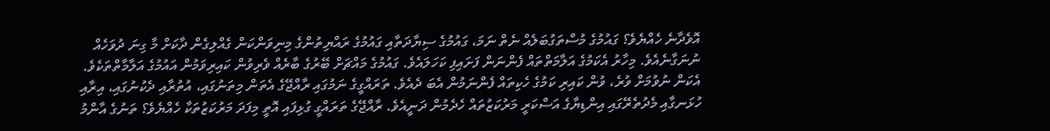އޮވެދާނެ ހެއްޔެވެ؟ ގައުމުގެ މުސްތަގުބަލެއް ނެތް ނަމަ، ގައުމުގެ ސިޔާދަތާއި ގައުމުގެ ރައްޔިތުންގެ މިނިވަންކަން ގެއްލިގެން ދާކަށް މާ ގިނަ ދުވަހެއް ނުނަގާނެއެވެ. މިހާރު އެކަމުގެ އަލާމަތްތައް ފެންނަން ފަށައިފި ކަހަލައެވެ. ގައުމުގެ މައްޗަށް ބޭރުގެ ބާރެއް ވެރިވުން ކައިރިވަމުން އައުމުގެ އަލާމާތްތަކެވެ. އެކަން ނުވުމަށް ވުރެ، ވުން ކައިރި ކަމުގެ ހެކިތައް ފެންނަމުން އެބަ ދެއެވެ. ތަރައްގީގެ ނަމުގައި ރާއްޖޭގެ އެތަން މިތަނުގައި، އުތުރާއި ދެކުނުގައި، އިރާއި ހުޅަނގާއި މެދުތެރޭގައި އިންޑިޔާގެ އަސްކަރީ މަރުކަޒުތައް ހެދެމުން ދަނީއެވެ. ރާއްޖޭގެ ތަރައްގީ ގުޅިފައި އޮތީ މިފަދަ މަރުކަޒުތަކާ ހެއްޔެވެ؟ ތަނުގެ އާންމު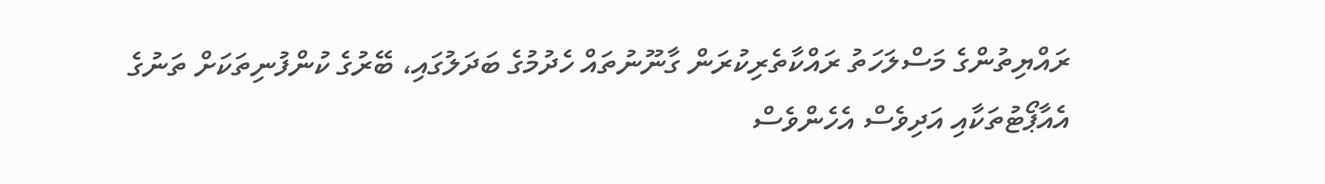ރައްޔިތުންގެ މަސްލަހަތު ރައްކާތެރިކުރަން ގާނޫނުތައް ހެދުމުގެ ބަދަލުގައި، ބޭރުގެ ކުންފުނިތަކަށް ތަނުގެ އެއާޕޯޓުތަކާއި އަދިވެސް އެހެންވެސް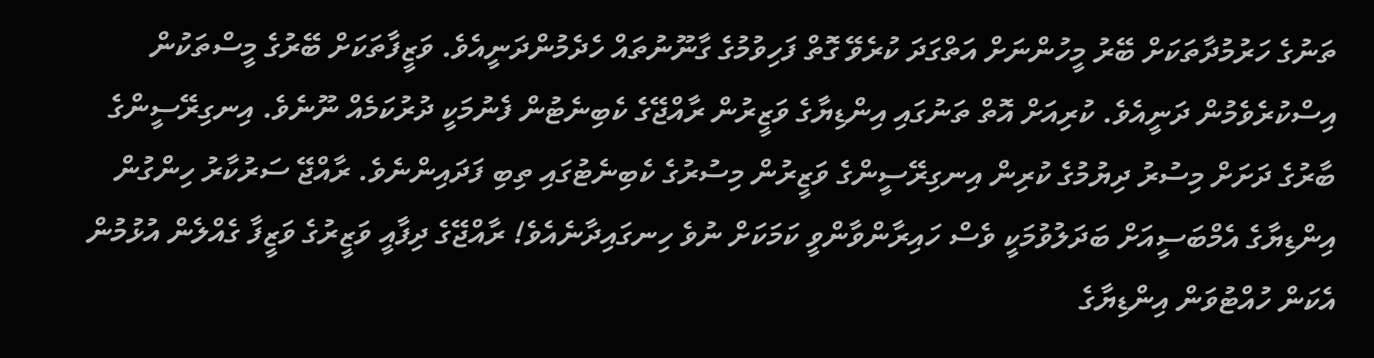ތަނުގެ ހަރުމުދާތަކަށް ބޭރު މީހުންނަށް އަތްގަދަ ކުރެވޭ ގޮތް ފަހިވުމުގެ ގާނޫނުތައް ހެދެމުންދަނީއެވެ. ވަޒީފާތަކަށް ބޭރުގެ މީސްތަކުން އިސްކުރެވެމުން ދަނީއެވެ. ކުރިއަށް އޮތް ތަނުގައި އިންޑިޔާގެ ވަޒީރުން ރާއްޖޭގެ ކެބިނެޓުން ފެނުމަކީ ދުރުކަމެއް ނޫނެވެ. އިނގިރޭސީންގެ ބާރުގެ ދަށަށް މިސުރު ދިޔުމުގެ ކުރިން އިނގިރޭސީންގެ ވަޒީރުން މިސުރުގެ ކެބިނެޓުގައި ތިބި ފަދައިންނެވެ. ރާއްޖޭ ސަރުކާރު ހިންގުން އިންޑިޔާގެ އެމްބަސީއަށް ބަދަލުވުމަކީ ވެސް ހައިރާންވާންވީ ކަމަކަށް ނުވެ ހިނގައިދާނެއެވެ! ރާއްޖޭގެ ދިފާއީ ވަޒީރުގެ ވަޒީފާ ގެއްލެން އުޅުމުން އެކަން ހުއްޓުވަން އިންޑިޔާގެ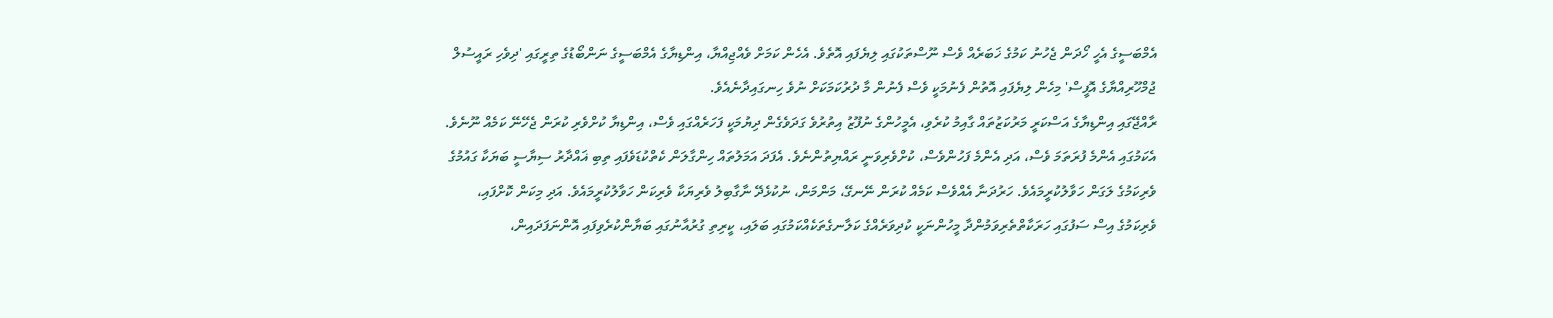އެމްބަސީގެ އެހީ ހޯދަން ޖެހުނު ކަމުގެ ޚަބަރެއް ވެސް ނޫސްތަކުގައި ލިޔެފައި އޮތެވެ. އެހެން ކަމަށް ވެއްޖިއްޔާ، އިންޑިޔާގެ އެމްބަސީގެ ނަންބޯޑުގެ ތިރީގައި 'ދިވެހި ރައީސުލް ޖުމްހޫރިއްޔާގެ އޮފީސް' މިހެން ލިޔެފައި އޮތުން ފެނުމަކީ ވެސް ފެނުން މާ ދުރުކަމަކަށް ނުވެ ހިނގައިދާނެއެވެ.
ރާއްޖޭގައި އިންޑިޔާގެ އަސްކަރީ މަރުކަޒުތައް ގާއިމު ކުރެވި، އެމީހުންގެ ނުފޫޒު އިތުރުވެ ގަދަވެގެން ދިޔުމަކީ ފަހަރެއްގައި ވެސް، އިންޑިޔާ ކުށްވެރި ކުރަން ޖެހޭނޭ ކަމެއް ނޫނެވެ. އެކަމުގައި އެންމެ ފުރަތަމަ ވެސް، އަދި އެންމެ ފަހުންވެސް، ކުށްވެރިވަނީ ރައްޔިތުންނެވެ. އެފަދަ އަމަލުތައް ހިންގާލަން ކެތްކުޑަވެފައި ތިބި ޣައްދާރު ސިޔާސީ ބަޔަކާ ގައުމުގެ ވެރިކަމުގެ ލަގަން ހަވާލުކުރީމައެވެ. ހަރުދަނާ އެއްވެސް ކަމެއް ކުރަން ނޭނގޭ، މަންމަން، ނުކުޅެދޭ ނާގާބިލު ވެރިޔަކާ ވެރިކަން ހަވާލުކުރީމައެވެ. އަދި މިކަން ކޮށްފައި، ވެރިކަމުގެ އިސް ސަފުގައި ހަރަކާތްތެރިވަމުންދާ މީހުންނަކީ ކުދިވަރެއްގެ ކަލާނގެތަކެއްކަމުގައި ބަލައި، ކީރިތި ގުރުއާނުގައި ބަޔާންކުރެވިފައި އޮންނަފަދައިން،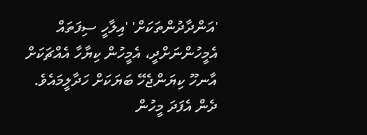'އަންދާދުންތަކަށް' 'އިލާހީ ސިފަތައް އެމީހުންނަށްދީ، އެމީހުން ކިޔާހާ އެއްޗަކަށް އާނހޫ ކިޔަންޖެހޭ ބަޔަކަށް ހަދާލީމައެވެ. ދެން އެފަދަ މީހުން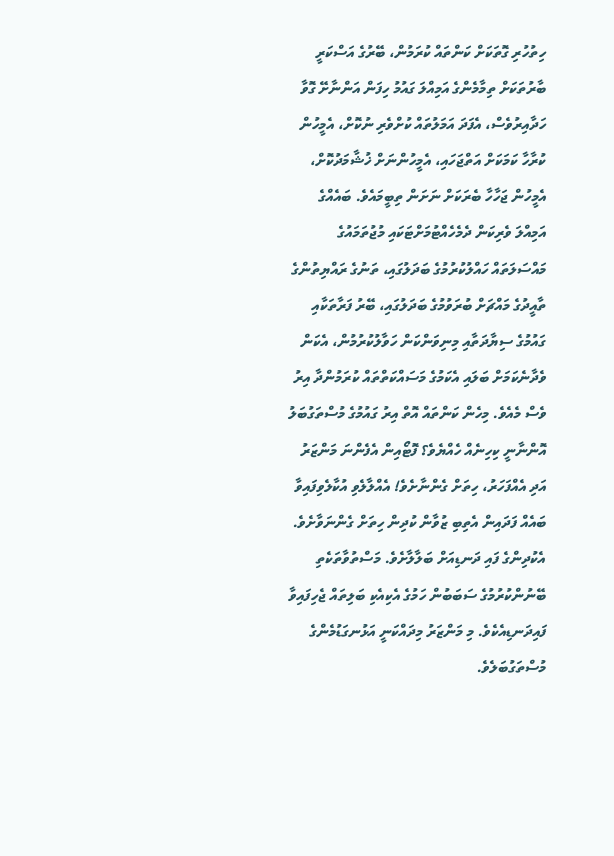ހިތުހުރި ގޮތަކަށް ކަންތައް ކުރަމުން، ބޭރުގެ އަސްކަރީ ބާރުތަކަށް ތިމާމެންގެ އަމިއްލަ ގައުމު ހިފަން އަންނާށޭ ގޮވާ ހަދާއިރުވެސް، އެފަދަ އަމަލުތައް ކުށްވެރި ނުކޮށް، އެމީހުން ކުރާހާ ކަމަކަށް އަތްޖަހައި، އެމީހުންނަށް ޚުޝާމަދުކޮށް، އެމީހުން ޖަހާހާ ބެރަކަށް ނަށަން ތިބީމައެވެ. ބައެއްގެ އަމިއްލަ ވެރިކަން ދެމެހެއްޓުމަށްޓަކައި މުޖުތަމައުގެ މައްސަލަތައް ހައްލުކުރުމުގެ ބަދަލުގައި، ތަނުގެ ރައްޔިތުންގެ ތާއީދުގެ މައްޗަށް ބުރަވުމުގެ ބަދަލުގައި، ބޭރު ފަރާތަކާއި ގައުމުގެ ސިޔާދަތާއި މިނިވަންކަން ހަވާލުކުރުމުން، އެކަން ވެދާނެކަމަށް ބަލައި އެކަމުގެ މަސައްކަތްތައް ކުރަމުންދާ އިރު ވެސް މެއެވެ. މިހެން ކަންތައް އޮތް އިރު ގައުމުގެ މުސްތަގުބަލު އޮންނާނީ ކިހިނެއް ހެއްޔެވެ؟ ފޮޓޯއިން އެފެންނަ މަންޒަރު އަދި އެއްފަހަރު، ހިތަށް ގެންނާށެވެ! އެއްލާލެވި އުކާލެވިފައިވާ ބައެއް ފަދައިން އެތިބި ޒުވާން ކުދިން ހިތަށް ގެންނަވާށެވެ. އެކުދިންގެ ފައި ދަނޑިއަށް ބަލާލާށެވެ. މަސްތުވާތަކެތި ބޭނުންކުރުމުގެ ސަބަބުން ހަމުގެ އެކިއެކި ބަލިތައް ޖެހިފައިވާ ފައިދަނޑިއެކެވެ. މި މަންޒަރު މިދައްކަނީ އަޅުނގަޑުމެންގެ މުސްތަގުބަލެވެ.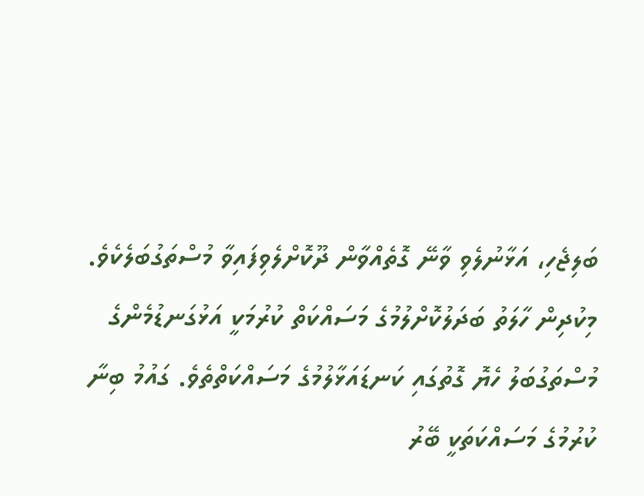ބަލިޖެހި، އަޅާނުލެވި ވާނޭ ގޮތެއްވާން ދޫކޮށްލެވިފައިވާ މުސްތަގުބަލެކެވެ. މިކުދިން ހާލަތު ބަދަލުކޮށްލުމުގެ މަސައްކަތް ކުރުމަކީ އަޅުގަނޑުމެންގެ މުސްތަގުބަލު ހެޔޮ ގޮތުގައި ކަނޑައަޅާލުމުގެ މަސައްކަތްތެވެ. ގައުމު ބިނާ ކުރުމުގެ މަސައްކަތަކީ ބޭރު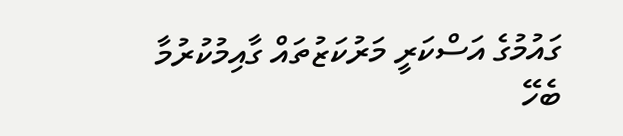ގައުމުގެ އަސްކަރީ މަރުކަޒުތައް ގާއިމުކުރުމާ ބެހޭ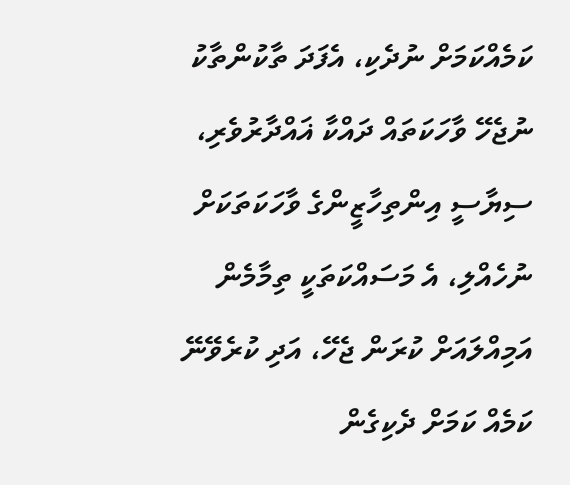ކަމެއްކަމަށް ނުދެކި، އެފަދަ ތާކުންތާކު ނުޖެހޭ ވާހަކަތައް ދައްކާ ޣައްދާރުވެރި، ސިޔާސީ އިންތިހާޒީންގެ ވާހަކަތަކަށް ނުހެއްލި، އެ މަސައްކަތަކީ ތިމާމެން އަމިއްލައަށް ކުރަން ޖެހޭ، އަދި ކުރެވޭނޭ ކަމެއް ކަމަށް ދެކިގެން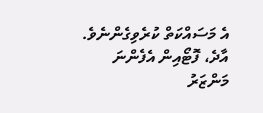އެ މަސައްކަތް ކުރެވިގެންނެވެ. އާދެ، ފޮޓޯއިން އެފެންނަ މަންޒަރު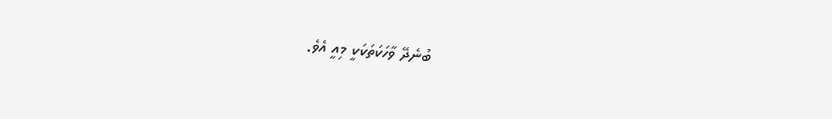ބުނެދޭ ވާހަކަތަކަކީ މިއީ އެވެ.